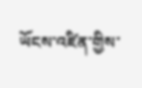ཡོངས་འཛིན་གྱིས་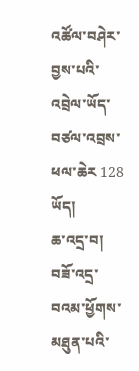འཚོལ་བཤེར་བྱས་པའི་འབྲེལ་ཡོད་བཙལ་འབྲས་ཕལ་ཆེར 128 ཡོད།
ཆ་འདྲ་བ།
བཟོ་འདྲ་བའམ་ཕྱོགས་མཐུན་པའི་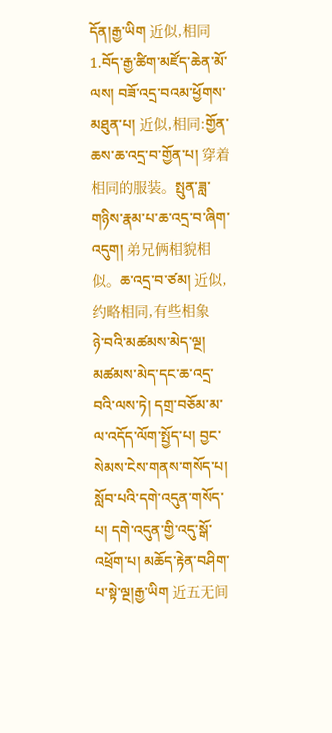དོན།རྒྱ་ཡིག 近似,相同 1.བོད་རྒྱ་ཚིག་མཛོད་ཆེན་མོ་ལས། བཟོ་འདྲ་བའམ་ཕྱོགས་མཐུན་པ། 近似,相同:གྱོན་ཆས་ཆ་འདྲ་བ་གྱོན་པ། 穿着相同的服装。སྤུན་ཟླ་གཉིས་རྣམ་པ་ཆ་འདྲ་བ་ཞིག་འདུག། 弟兄俩相貌相似。ཆ་འདྲ་བ་ཙམ། 近似,约略相同,有些相象
ཉེ་བའི་མཚམས་མེད་ལྔ།
མཚམས་མེད་དང་ཆ་འདྲ་བའི་ལས་ཏེ། དགྲ་བཅོམ་མ་ལ་འདོད་ལོག་སྤྱོད་པ། བྱང་སེམས་ངེས་གནས་གསོད་པ། སློབ་པའི་དགེ་འདུན་གསོད་པ། དགེ་འདུན་གྱི་འདུ་སྒོ་འཕྲོག་པ། མཆོད་རྟེན་བཤིག་པ་སྟེ་ལྔ།རྒྱ་ཡིག 近五无间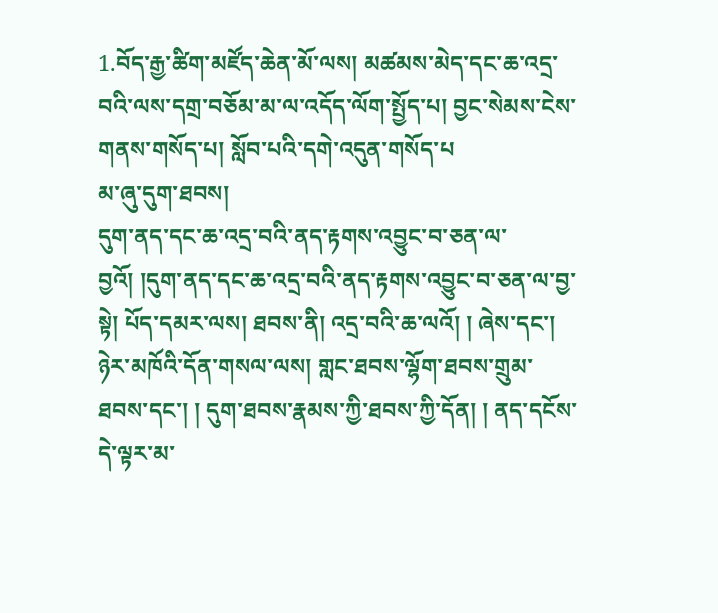1.བོད་རྒྱ་ཚིག་མཛོད་ཆེན་མོ་ལས། མཚམས་མེད་དང་ཆ་འདྲ་བའི་ལས་དགྲ་བཅོམ་མ་ལ་འདོད་ལོག་སྤྱོད་པ། བྱང་སེམས་ངེས་གནས་གསོད་པ། སློབ་པའི་དགེ་འདུན་གསོད་པ
མ་ཞུ་དུག་ཐབས།
དུག་ནད་དང་ཆ་འདྲ་བའི་ནད་རྟགས་འབྱུང་བ་ཅན་ལ་བྱའོ། །དུག་ནད་དང་ཆ་འདྲ་བའི་ནད་རྟགས་འབྱུང་བ་ཅན་ལ་བྱ་སྟེ། པོད་དམར་ལས། ཐབས་ནི། འདྲ་བའི་ཆ་ལའོ། ། ཞེས་དང་། ཉེར་མཁོའི་དོན་གསལ་ལས། གླང་ཐབས་ལྷོག་ཐབས་གྲུམ་ཐབས་དང་། ། དུག་ཐབས་རྣམས་ཀྱི་ཐབས་ཀྱི་དོན། ། ནད་དངོས་དེ་ལྟར་མ་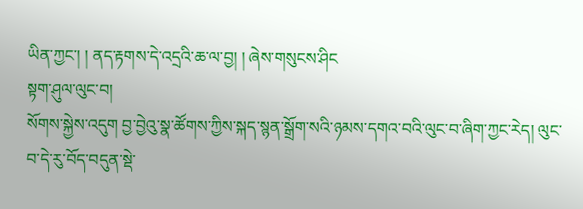ཡིན་ཀྱང་། ། ནད་རྟགས་དེ་འདྲའི་ཆ་ལ་བྱ། ། ཞེས་གསུངས་ཤིང
སྟག་ཤུལ་ལུང་བ།
སོགས་སྐྱེས་འདུག བྱ་བྱེའུ་སྣ་ཚོགས་ཀྱིས་སྐད་སྙན་སྒྲོག་སའི་ཉམས་དགའ་བའི་ལུང་བ་ཞིག་ཀྱང་རེད། ལུང་བ་དེ་རུ་བོད་བདུན་སྡེ་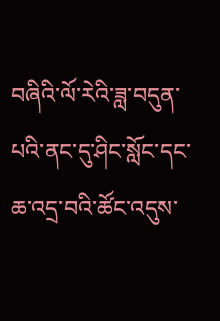བཞིའི་ལོ་རེའི་ཟླ་བདུན་པའི་ནང་དུ་ཤིང་སློང་དང་ཆ་འདྲ་བའི་ཚོང་འདུས་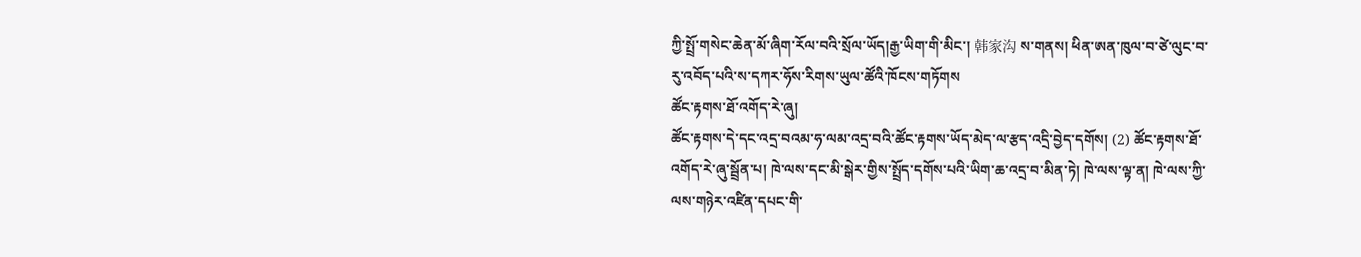ཀྱི་སྤྲོ་གསེང་ཆེན་མོ་ཞིག་རོལ་བའི་སྲོལ་ཡོད།རྒྱ་ཡིག་གི་མིང་། 韩家沟 ས་གནས། ཕིན་ཨན་ཁུལ་བ་ཙེ་ལུང་བ་རུ་འབོད་པའི་ས་དཀར་ཧོས་རིགས་ཡུལ་ཚོའི་ཁོངས་གཏོགས
ཚོང་རྟགས་ཐོ་འགོད་རེ་ཞུ།
ཚོང་རྟགས་དེ་དང་འདྲ་བའམ་ཧ་ལམ་འདྲ་བའི་ཚོང་རྟགས་ཡོད་མེད་ལ་རྩད་འདྲི་བྱེད་དགོས། (2) ཚོང་རྟགས་ཐོ་འགོད་རེ་ཞུ་སྦྲོན་པ། ཁེ་ལས་དང་མི་སྒེར་གྱིས་སྤྲོད་དགོས་པའི་ཡིག་ཆ་འདྲ་བ་མིན་ཏེ། ཁེ་ལས་ལྟ་ན། ཁེ་ལས་ཀྱི་ལས་གཉེར་འཛིན་དཔང་གི་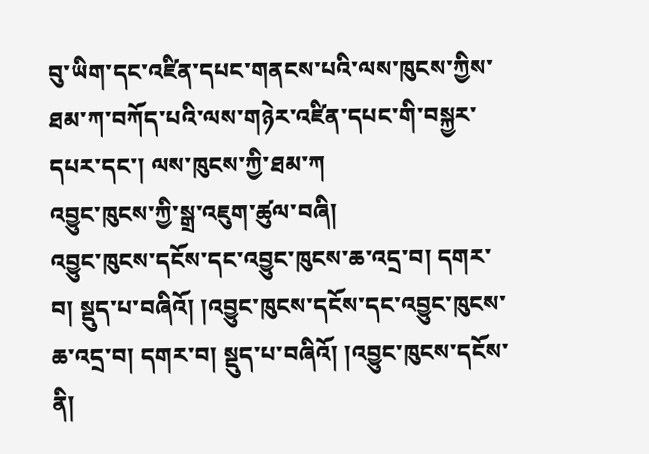བུ་ཡིག་དང་འཛིན་དཔང་གནངས་པའི་ལས་ཁུངས་ཀྱིས་ཐམ་ཀ་བཀོད་པའི་ལས་གཉེར་འཛིན་དཔང་གི་བསྐྱར་དཔར་དང་། ལས་ཁུངས་ཀྱི་ཐམ་ཀ
འབྱུང་ཁུངས་ཀྱི་སྒྲ་འཇུག་ཚུལ་བཞི།
འབྱུང་ཁུངས་དངོས་དང་འབྱུང་ཁུངས་ཆ་འདྲ་བ། དགར་བ། སྡུད་པ་བཞིའོ། །འབྱུང་ཁུངས་དངོས་དང་འབྱུང་ཁུངས་ཆ་འདྲ་བ། དགར་བ། སྡུད་པ་བཞིའོ། །འབྱུང་ཁུངས་དངོས་ནི།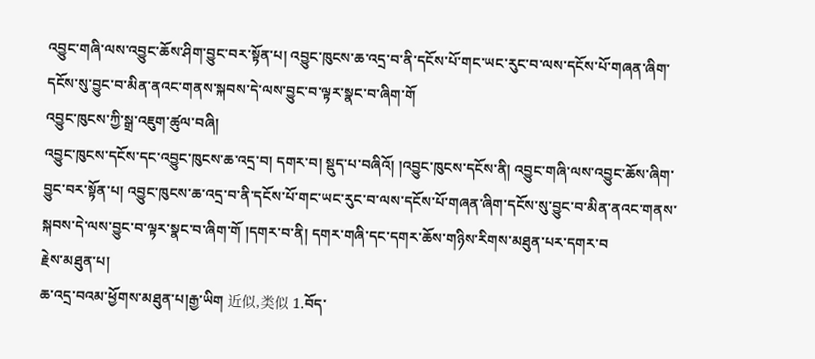འབྱུང་གཞི་ལས་འབྱུང་ཆོས་ཤིག་བྱུང་བར་སྟོན་པ། འབྱུང་ཁུངས་ཆ་འདྲ་བ་ནི་དངོས་པོ་གང་ཡང་རུང་བ་ལས་དངོས་པོ་གཞན་ཞིག་དངོས་སུ་བྱུང་བ་མིན་ནའང་གནས་སྐབས་དེ་ལས་བྱུང་བ་ལྟར་སྣང་བ་ཞིག་གོ
འབྱུང་ཁུངས་ཀྱི་སྒྲ་འཇུག་ཚུལ་བཞི།
འབྱུང་ཁུངས་དངོས་དང་འབྱུང་ཁུངས་ཆ་འདྲ་བ། དགར་བ། སྡུད་པ་བཞིའོ། །འབྱུང་ཁུངས་དངོས་ནི། འབྱུང་གཞི་ལས་འབྱུང་ཆོས་ཞིག་བྱུང་བར་སྟོན་པ། འབྱུང་ཁུངས་ཆ་འདྲ་བ་ནི་དངོས་པོ་གང་ཡང་རུང་བ་ལས་དངོས་པོ་གཞན་ཞིག་དངོས་སུ་བྱུང་བ་མིན་ནའང་གནས་སྐབས་དེ་ལས་བྱུང་བ་ལྟར་སྣང་བ་ཞིག་གོ །དགར་བ་ནི། དགར་གཞི་དང་དགར་ཆོས་གཉིས་རིགས་མཐུན་པར་དགར་བ
རྗེས་མཐུན་པ།
ཆ་འདྲ་བའམ་ཕྱོགས་མཐུན་པ།རྒྱ་ཡིག 近似,类似 1.བོད་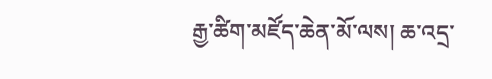རྒྱ་ཚིག་མཛོད་ཆེན་མོ་ལས། ཆ་འདྲ་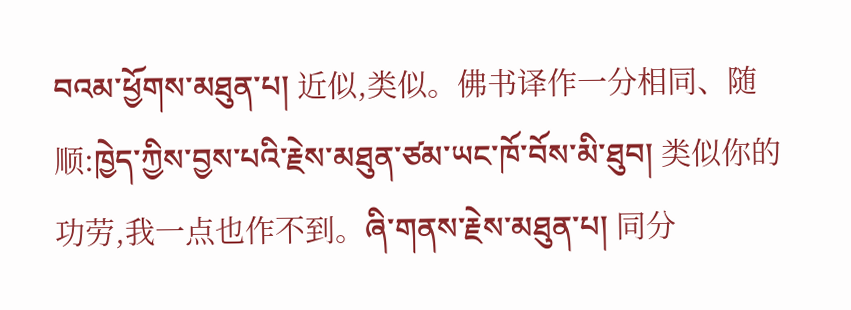བའམ་ཕྱོགས་མཐུན་པ། 近似,类似。佛书译作一分相同、随顺:ཁྱེད་ཀྱིས་བྱས་པའི་རྗེས་མཐུན་ཙམ་ཡང་ཁོ་བོས་མི་ཐུབ། 类似你的功劳,我一点也作不到。ཞི་གནས་རྗེས་མཐུན་པ། 同分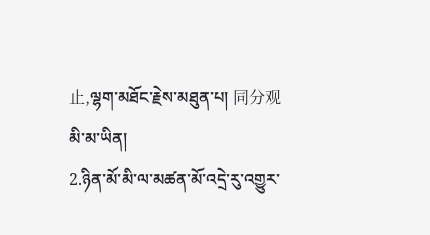止,ལྷག་མཐོང་རྗེས་མཐུན་པ། 同分观
མི་མ་ཡིན།
2.ཉིན་མོ་མི་ལ་མཚན་མོ་འདྲེ་རུ་འགྱུར་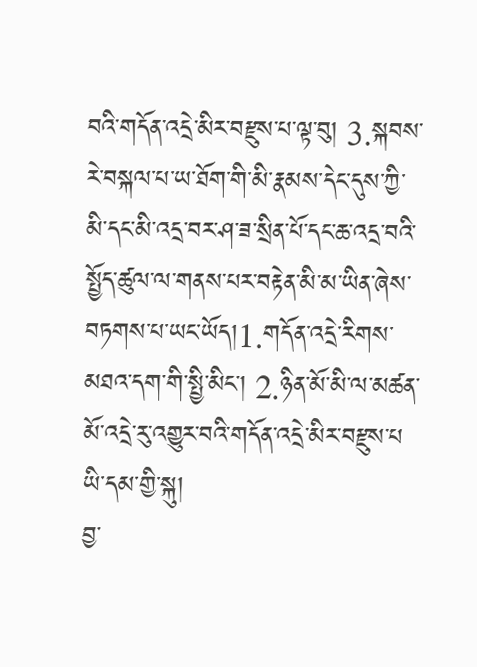བའི་གདོན་འདྲེ་མིར་བརྫུས་པ་ལྟ་བུ། 3.སྐབས་རེ་བསྐལ་པ་ཡ་ཐོག་གི་མི་རྣམས་དེང་དུས་ཀྱི་མི་དང་མི་འདྲ་བར་ཤ་ཟ་སྲིན་པོ་དང་ཆ་འདྲ་བའི་སྤྱོད་ཚུལ་ལ་གནས་པར་བརྟེན་མི་མ་ཡིན་ཞེས་བཏགས་པ་ཡང་ཡོད།1.གདོན་འདྲེ་རིགས་མཐའ་དག་གི་སྤྱི་མིང་། 2.ཉིན་མོ་མི་ལ་མཚན་མོ་འདྲེ་རུ་འགྱུར་བའི་གདོན་འདྲེ་མིར་བརྫུས་པ
ཡི་དམ་གྱི་སྐུ།
བྱ་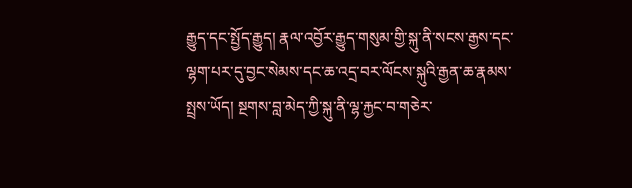རྒྱུད་དང་སྤྱོད་རྒྱུད། རྣལ་འབྱོར་རྒྱུད་གསུམ་གྱི་སྐུ་ནི་སངས་རྒྱས་དང་ལྷག་པར་དུ་བྱང་སེམས་དང་ཆ་འདྲ་བར་ལོངས་སྐུའི་རྒྱན་ཆ་རྣམས་སྤྲས་ཡོད། སྔགས་བླ་མེད་ཀྱི་སྐུ་ནི་ལྷ་རྐྱང་བ་གཅེར་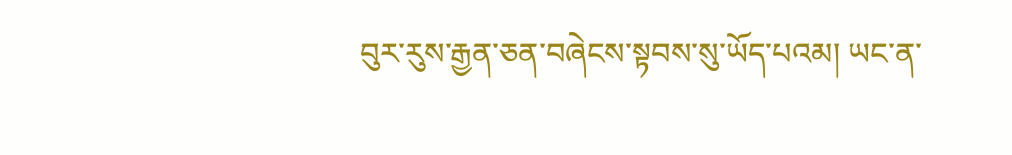བུར་རུས་རྒྱན་ཅན་བཞེངས་སྟབས་སུ་ཡོད་པའམ། ཡང་ན་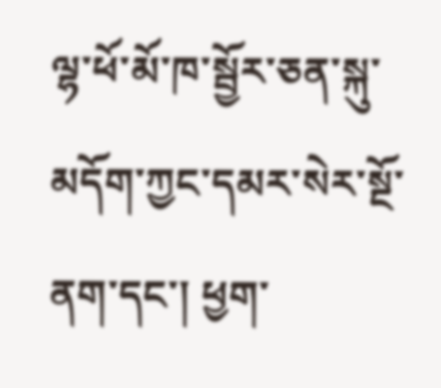ལྷ་ཕོ་མོ་ཁ་སྦྱོར་ཅན་སྐུ་མདོག་ཀྱང་དམར་སེར་སྔོ་ནག་དང་། ཕྱག་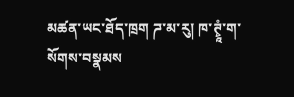མཚན་ཡང་ཐོད་ཁྲག ཌ་མ་རུ། ཁ་ཊྭཱཾ་ག་སོགས་བསྣམས